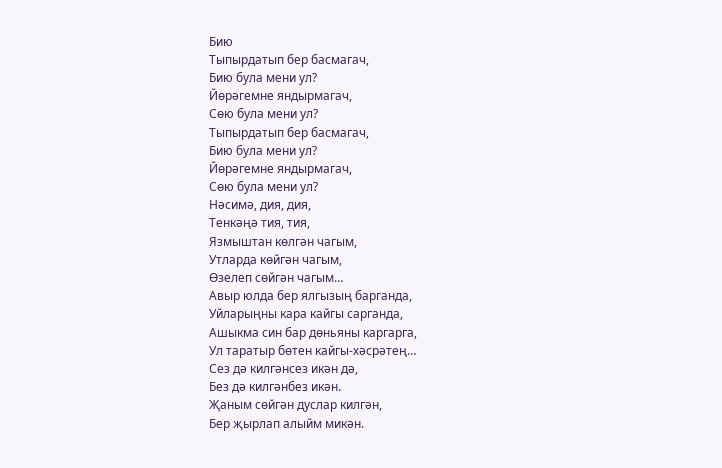Бию
Тыпырдатып бер басмагач,
Бию була мени ул?
Йөрәгемне яндырмагач,
Сөю була мени ул?
Тыпырдатып бер басмагач,
Бию була мени ул?
Йөрәгемне яндырмагач,
Сөю була мени ул?
Нәсимә, дия, дия,
Тенкәңә тия, тия,
Язмыштан көлгән чагым,
Утларда көйгән чагым,
Өзелеп сөйгән чагым…
Авыр юлда бер ялгызың барганда,
Уйларыңны кара кайгы сарганда,
Ашыкма син бар дөньяны каргарга,
Ул таратыр бөтен кайгы-хәсрәтең…
Сез дә килгәнсез икән дә,
Без дә килгәнбез икән.
Җаным сөйгән дуслар килгән,
Бер җырлап алыйм микән.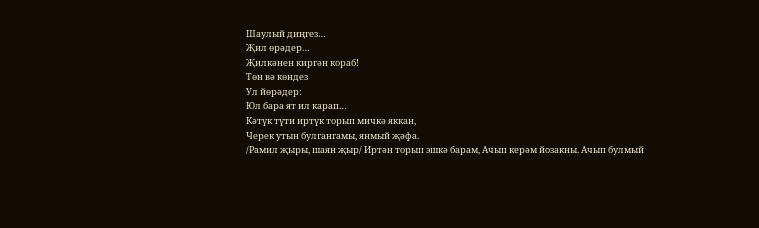Шаулый диңгез…
Җил өрәдер…
Җилкәнен киргән кораб!
Төн вә көндез
Ул йөрәдер:
Юл бара ят ил карап…
Кәтүк түти иртүк торып мичкә яккан,
Черек утын булгангамы, янмый җәфа.
/Рамил җыры, шаян җыр/ Иртән торып эшкә барам, Ачып керәм йозакны. Ачып булмый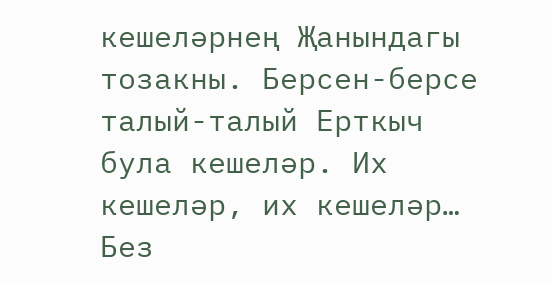кешеләрнең Җанындагы тозакны. Берсен-берсе талый-талый Ерткыч була кешеләр. Их кешеләр, их кешеләр… Без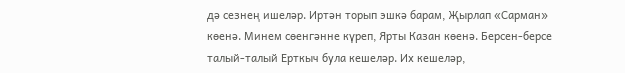дә сезнең ишеләр. Иртән торып эшкә барам, Җырлап «Сарман» көенә. Минем сөенгәнне күреп, Ярты Казан көенә. Берсен-берсе талый-талый Ерткыч була кешеләр. Их кешеләр,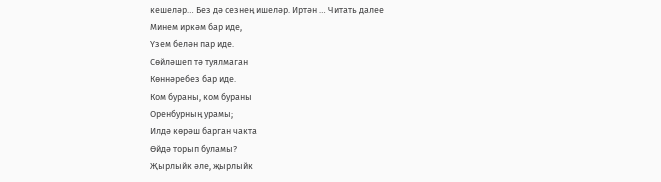кешеләр… Без дә сезнең ишеләр. Иртән … Читать далее
Минем иркәм бар иде,
Үзем белән пар иде.
Сөйләшеп тә туялмаган
Көннәребез бар иде.
Ком бураны, ком бураны
Оренбурның урамы;
Илдә көрәш барган чакта
Өйдә торып буламы?
Җырлыйк әле, җырлыйк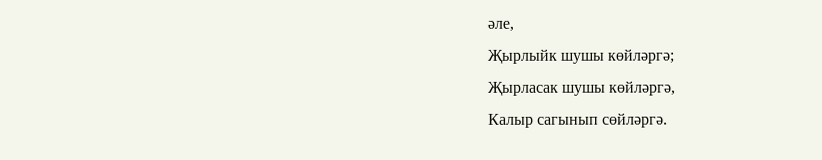әле,
Җырлыйк шушы көйләргә;
Җырласак шушы көйләргә,
Калыр сагынып сөйләргә.